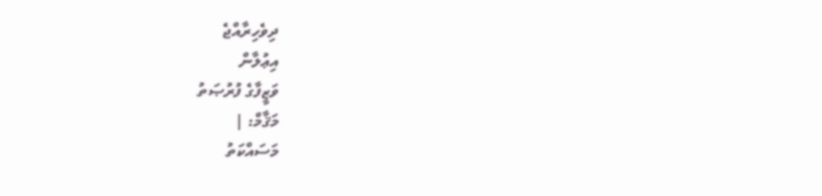ދިވެހިރާއްޖެ
އިޢުލާން
ވަޒީފާގެ ފުރުޞަތު
މަޤާމް: |
މަސައްކަތު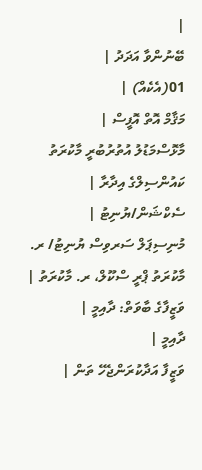|
ބޭނުންވާ އަދަދު |
01(އެކެއް) |
މަޤާމް އޮތް އޮފީސް |
މާޅޮސްމަޑުލު އުތުރުބުރީ މާކުރަތު ކައުންސިލްގެ އިދާރާ |
ސެކްޝަން/ޔުނިޓު |
މުނިސިޕަލް ސަރވިސް ޔުނިޓު/ ރ. މާކުރަތު ޕްރީ ސްކޫލް، ރ. މާކުރަތު |
ވަޒީފާގެ ބާވަތް: ދާއިމީ |
ދާއިމީ |
ވަޒީފާ އަދާކުރަންޖެހޭ ތަން |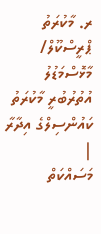ރ. މާކުރަތު ޕްރީސްކޫލް/ މާޅޮސްމަޑުލު އުތުރުބުރީ މާކުރަތު ކައުންސިލްގެ އިދާރާ |
މަސައްކަތް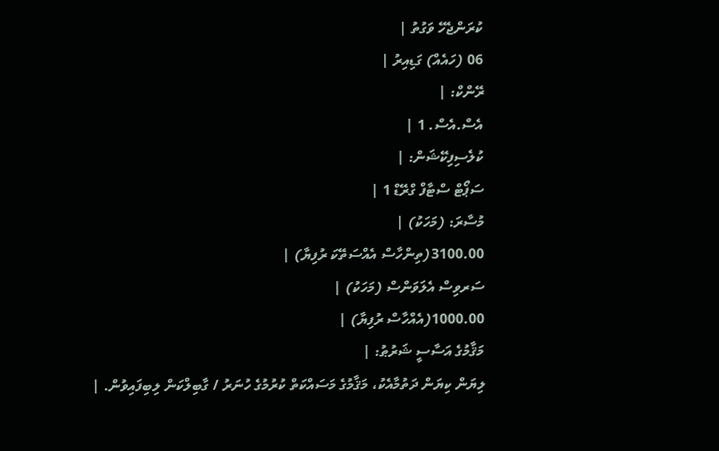ކުރަންޖެހޭ ވަގުތު |
06 (ހައެއް) ގަޑިއިރު |
ރޭންކް: |
އެސް.އެސް. 1 |
ކުލެސިފިކޭޝަން: |
ސަޕޯޓް ސްޓާފް ގްރޭޑް 1 |
މުސާރަ: (މަހަކު) |
3100.00(ތިންހާސް އެއްސަތޭކަ ރުފިޔާ) |
ސަރވިސް އެލަވަންސް (މަހަކު) |
1000.00(އެއްހާސް ރުފިޔާ) |
މަޤާމުގެ އަސާސީ ޝަރުޠު: |
ލިޔަން ކިޔަން ދަތުމާއެކު، މަޤާމުގެ މަސައްކަތް ކުރުމުގެ ހުނަރު / ގާބިލްކަން ލިބިފައިވުން. |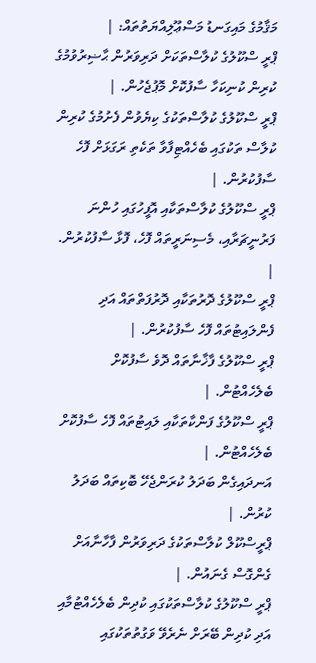މަޤާމުގެ މައިގަނޑު މަސްޢޫލިއްޔަތުތައް: |
ޕްރީ ސްކޫލުގެ ކުލާސްތަކަށް ދަރިވަރުން ޙާޟިރުވުމުގެ ކުރިން ކުނިކަހާ ސާފުކޮށް މޮޕުޖެހުން. |
ޕްރީ ސްކޫލުގެ ކުލާސްތަކުގެ ކިޔެވުން ފެށުމުގެ ކުރިން ކުލާސް ތަކުގައި ބެހެއްޓިފާވާ ތަކެތި ރަގަޅަށް ފޮހެ ސާފުކުރުން. |
ޕްރީ ސްކޫލުގެ ކުލާސްތަކާއި އޮފީހުގައި ހުންނަ ފަރުނީޗަރާއި، މެސިނަރީތައް ފޮހެ، ފޮޅާ ސާފުކުރުން. |
ޕްރީ ސްކޫލުގެ ދޮރުތަކާއި ދޮރުފަތްތައް އަދި ފެންލައިޓުތައް ފޮހެ ސާފުކުރުން. |
ޕްރީ ސްކޫލުގެ ފާޚާނާތައް ދޮވެ ސާފުކޮށް ބެލެހެއްޓުން. |
ޕްރީ ސްކޫލުގެ ފަންކާތަކާއި ލައިޓުތައް ފޮހެ ސާފުކޮށް ބެލެހެއްޓުން. |
އަނދައިގެން ބަދަލު ކުރަންޖެހޭ ބޮކިތައް ބަދަލު ކުރުން. |
ޕްރީސްކޫލް ކުލާސްތަކުގެ ދަރިވަރުން ފާހާނާއަށް ގެންގޮސް ގެނައުން. |
ޕްރީ ސްކޫލުގެ ކުލާސްތަކުގައި ކުދިން ބެލެހެއްޓުމާއި އަދި ކުދިން ބޭރަށް ނެރެވޭ ވަގުތުތަކުގައި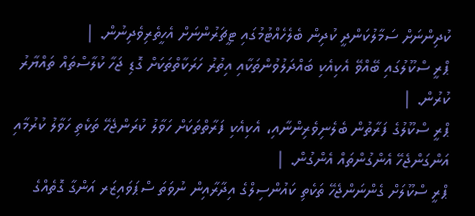ކުދިންނަށް ސަމާލުކަންދީ ކުދިން ބެލެހެއްޓުމުގައި ޓީޗަރުންނަށް އެހީތެރިވެދިނުން. |
ޕްރީ ސްކޫލުގައި ބޭއްވޭ އެކިއެކި ބައްދަލުވުންތަކާއި އިތުރު ހަރަކާތްތަކަށް ގޮޑި ޖަހާ ކުލާސްތައް ތައްޔާރު ކުރުން. |
ޕްރީ ސްކޫލުގެ ފަރާތުން ބެލެނިވެރިންނާއި، އެކިއެކި ފަރާތްތަކަށް ހަވާލު ކުރަންޖެހޭ ތަކެތި ހަވާލު ކުރުމާއި އަންގަންޖެހޭ އެންގުންތައް އެންގުން. |
ޕްރީ ސްކޫލަށް ގެންނަންޖެހޭ ތަކެތި ކައުންސިލްގެ އިދާރާއިން ނުވަތަ ސްޕަވައިޒަރ އަންގާ ގޮތެއްގެ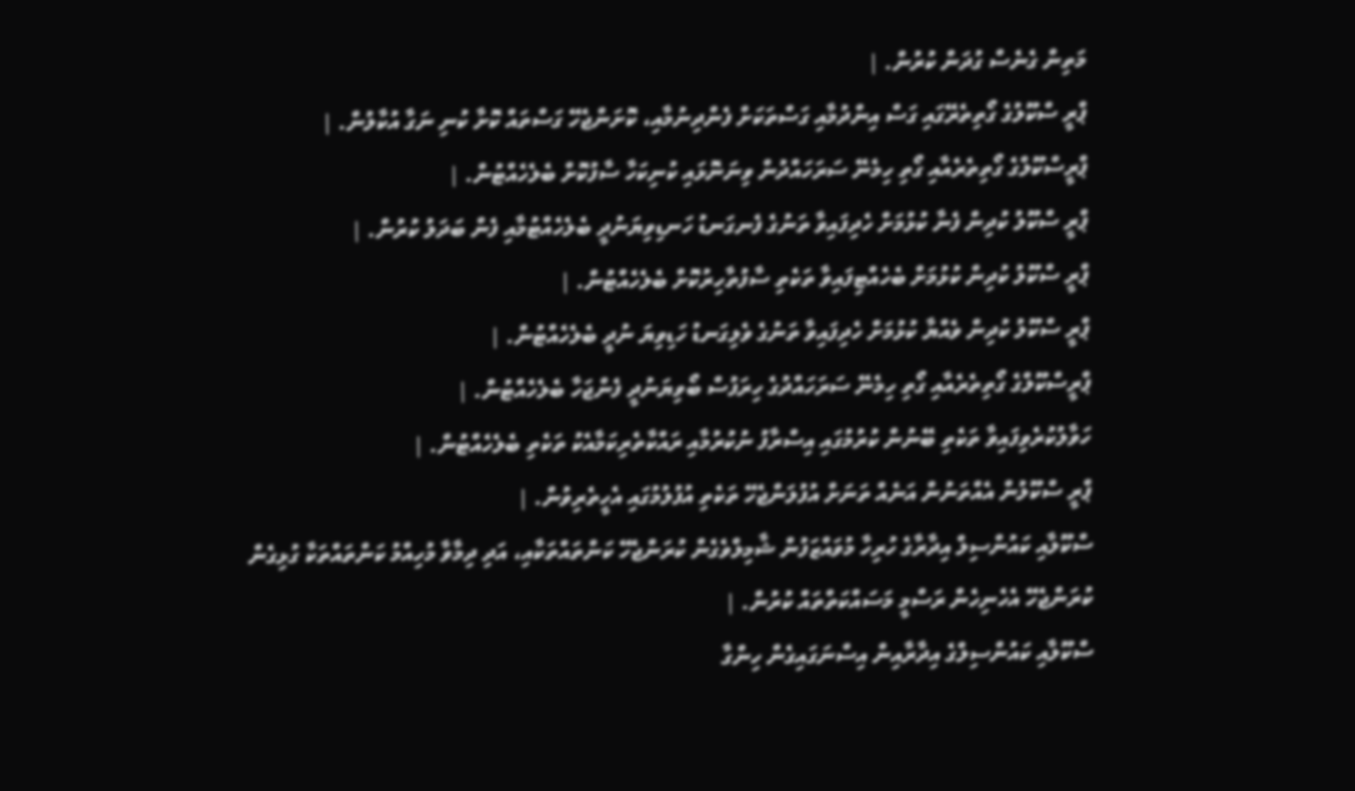މަތިން ގެނެސް ގުދަން ކުރުން. |
ޕްރީ ސްކޫލުގެ ގޯތިތެރޭގައި ގަސް އިންދުމާއި ގަސްތަކަށް ފެންދިނުމާއި، ކޮށަންޖެހޭ ގަސްތައް ކޮށާ ކުނި ނަގާ އުކާލުން. |
ޕްރީސްކޫލްގެ ގޯތިތެރެއާއި ގޯތި ހިމެނޭ ސަރަހައްދުން ވިނަނޮޅައި ކުނިކަހާ ސާފުކޮށް ބެލެހެއްޓުން. |
ޕްރީ ސްކޫލު ކުދިން ފެނާ ކުޅުމަށް ހެދިފައިވާ ތަނުގެ ފެނގަނޑު ހަނޑިވިޔަނުދީ ބެލެހެއްޓުމާއި ފެން ބަދަލު ކުރުން. |
ޕްރީ ސްކޫލު ކުދިން ކުޅުމަށް ބެހެއްޓިފައިވާ ތަކެތި ސާފުތާހިރުކޮށް ބެލެހެއްޓުން. |
ޕްރީ ސްކޫލު ކުދިން ވެއްޔާ ކުޅުމަށް ހެދިފައިވާ ތަނުގެ ވެލިގަނޑު ހަޑިވިޔަ ނުދީ ބެލެހެއްޓުން. |
ޕްރީސްކޫލްގެ ގޯތިތެރެއާއި ގޯތި ހިމެނޭ ސަރަހައްދުގެ ހިރަފުސް ބޯވިޔަނުދީ ފެންޖަހާ ބެލެހެއްޓުން. |
ހަވާލުކުރެވިފައިވާ ތަކެތި ބޭނުން ކުރުމުގައި އިސްރާފު ނުކުރުމާއި ރައްކާތެރިކަމާއެކު ތަކެތި ބެލެހެއްޓުން. |
ޕްރީ ސްކޫލުން އެއްތަނުން އަނެއް ތަނަށް އުފުލަންޖެހޭ ތަކެތި އުފުލުމުގައި އެހީތެރިވުން. |
ސްކޫލާއި ކައުންސިލް އިދާރާގެ ހުރިހާ މުވައްޒަފުން ޝާމިލްވެގެން ކުރަންޖެހޭ ކަންތައްތަކާއި، އަދި ދިމާވާ މުހިއްމު ކަންތައްތަކާ ގުޅިގެން ކުރަންޖެހޭ އެހެނިހެން ރަސްމީ މަސައްކަތްތައް ކުރުން. |
ސްކޫލާއި ކައުންސިލްގެ އިދާރާއިން އިސްނަގައިގެން ހިންގާ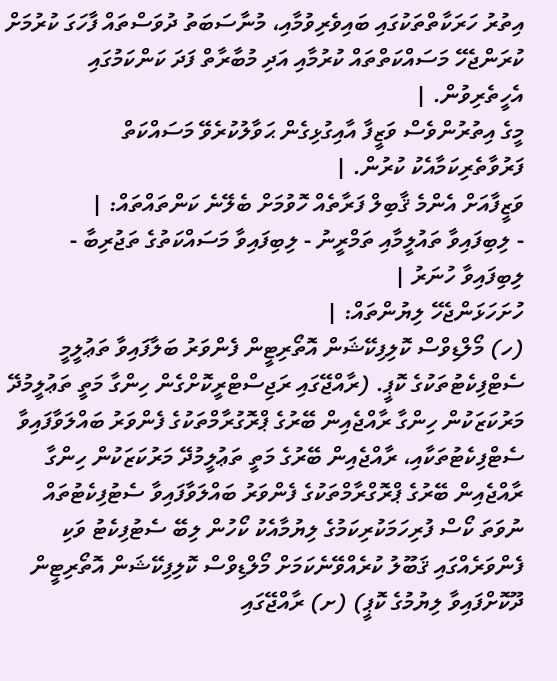އިތުރު ހަރަކާތްތަކުގައި ބައިވެރިވުމާއި، މުނާސަބަތު ދުވަސްތައް ފާހަގަ ކުރުމަށް ކުރަންޖެހޭ މަސައްކަތްތައް ކުރުމާއި އަދި މުބާރާތް ފަދަ ކަންކަމުގައި އެހީތެރިވުން. |
މީގެ އިތުރުންވެސް ވަޒީފާ އާއިގުޅިގެން ޙަވާލުކުރެވޭ މަސައްކަތް ފަރުވާތެރިކަމާއެކު ކުރުން. |
ވަޒީފާއަށް އެންމެ ޤާބިލް ފަރާތެއް ހޮވުމަށް ބެލޭނެ ކަންތައްތައް: |
- ލިބިފައިވާ ތައުލީމާއި ތަމްރީނު - ލިބިފައިވާ މަސައްކަތުގެ ތަޖުރިބާ - ލިބިފައިވާ ހުނަރު |
ހުށަހަޅަންޖެހޭ ލިޔުންތައް: |
(ހ) މޯލްޑިވްސް ކޮލިފިކޭޝަން އޮތޯރިޓީން ފެންވަރު ބަލާފައިވާ ތަޢުލީމީ ސެޓްފިކެޓުތަކުގެ ކޮޕީ. (ރާއްޖޭގައި ރަޖިސްޓްރީކޮށްގެން ހިންގާ މަތީ ތަޢުލީމުދޭ މަރުކަޒަކުން ހިންގާ ރާއްޖެއިން ބޭރުގެ ޕްރޮގުރާމްތަކުގެ ފެންވަރު ބައްލަވާފައިވާ ސެޓްފިކެޓުތަކާއި، ރާއްޖެއިން ބޭރުގެ މަތީ ތަޢުލީމުދޭ މަރުކަޒަކުން ހިންގާ ރާއްޖެއިން ބޭރުގެ ޕްރޮގްރާމްތަކުގެ ފެންވަރު ބައްލަވާފައިވާ ސެޓުފިކެޓުތައް ނުވަތަ ކޯސް ފުރިހަމަކުރިކަމުގެ ލިޔުމާއެކު ކޯހުން ލިބޭ ސެޓުފިކެޓު ވަކި ފެންވަރެއްގައި ޤަބޫލު ކުރެއްވޭނެކަމަށް މޯލްޑިވްސް ކޮލިފިކޭޝަން އޮތޯރިޓީން ދޫކޮށްފައިވާ ލިޔުމުގެ ކޮޕީ) (ށ) ރާއްޖޭގައި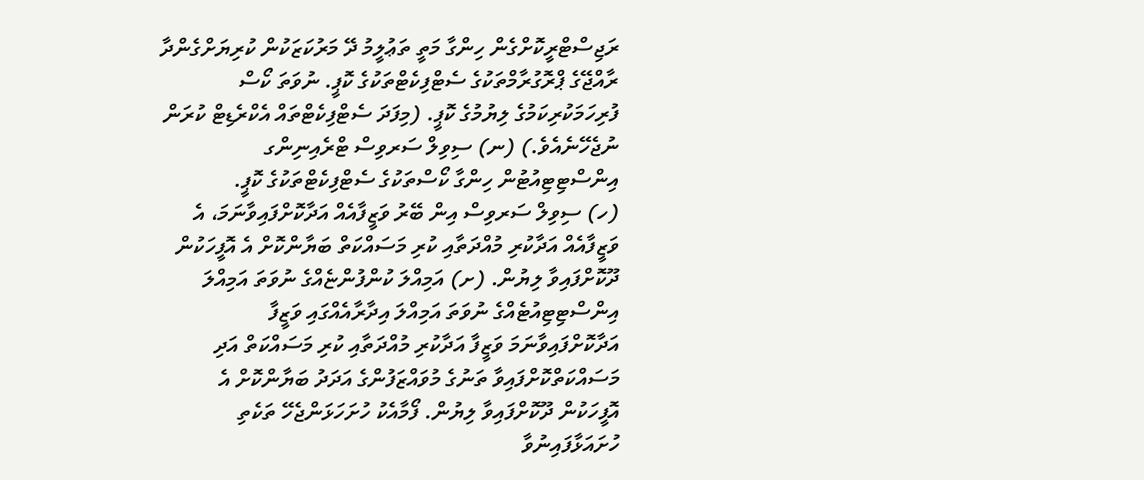ރަޖިސްޓްރީކޮށްގެން ހިންގާ މަތީ ތަޢުލީމު ދޭ މަރުކަޒަކުން ކުރިޔަށްގެންދާ ރާއްޖޭގެ ޕްރޮގުރާމްތަކުގެ ސެޓްފިކެޓްތަކުގެ ކޮޕީ. ނުވަތަ ކޯސް ފުރިހަމަކުރިކަމުގެ ލިޔުމުގެ ކޮޕީ. (މިފަދަ ސެޓްފިކެޓްތައް އެކްރެޑިޓް ކުރަން ނުޖެހޭނެއެވެ.) (ނ) ސިވިލް ސަރވިސް ޓްރެއިނިންގ އިންސްޓިޓިއުޓުން ހިންގާ ކޯސްތަކުގެ ސެޓްފިކެޓްތަކުގެ ކޮޕީ.
(ހ) ސިވިލް ސަރވިސް އިން ބޭރު ވަޒީފާއެއް އަދާކޮށްފައިވާނަމަ، އެ ވަޒީފާއެއް އަދާކުރި މުއްދަތާއި ކުރި މަސައްކަތް ބަޔާންކޮށް އެ އޮފީހަކުން ދޫކޮށްފައިވާ ލިޔުން. (ށ) އަމިއްލަ ކުންފުންޏެއްގެ ނުވަތަ އަމިއްލަ އިންސްޓިޓިއުޓެއްގެ ނުވަތަ އަމިއްލަ އިދާރާއެއްގައި ވަޒީފާ އަދާކޮށްފައިވާނަމަ ވަޒީފާ އަދާކުރި މުއްދަތާއި ކުރި މަސައްކަތް އަދި މަސައްކަތްކޮށްފައިވާ ތަނުގެ މުވައްޒަފުންގެ އަދަދު ބަޔާންކޮށް އެ އޮފީހަކުން ދޫކޮށްފައިވާ ލިޔުން. ފޯމާއެކު ހުށަހަޅަންޖެހޭ ތަކެތި ހުށައަޅާފައިނުވާ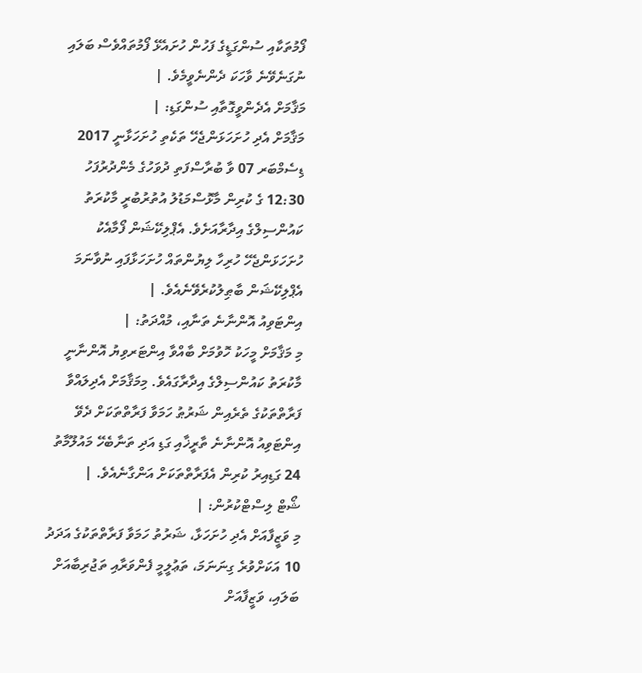ފޯމުތަކާއި ސުންގަޑީގެ ފަހުން ހުށައެޅޭ ފޯމުތައްވެސް ބަލައި ނުގަނެވޭނެ ވާހަކަ ދެންނެވީމެވެ. |
މަޤާމަށް އެދެންވީގޮތާއި ސުންގަޑި: |
މަޤާމަށް އެދި ހުށަހަޅަންޖެހޭ ތަކެތި ހުށަހަޅާނީ 2017 ޑިސެމްބަރ 07 ވާ ބުރާސްފަތި ދުވަހުގެ މެންދުރުފަހު 12:30 ގެ ކުރިން މާޅޮސްމަޑުލު އުތުރުބުރީ މާކުރަތު ކައުންސިލްގެ އިދާރާއަށެވެ. އެޕްލިކޭޝަން ފޯމާއެކު ހުށަހަޅަންޖެހޭ ހުރިހާ ލިޔުންތައް ހުށަހަޅާފައި ނުވާނަމަ އެޕްލިކޭޝަން ބާޠިލުކުރެވޭނެއެވެ. |
އިންޓަވިއު އޮންނާނެ ތަނާއި، މުއްދަތު: |
މި މަޤާމަށް މީހަކު ހޮވުމަށް ބާއްވާ އިންޓަރވިޔު އޮންނާނީ މާކުރަތު ކައުންސިލްގެ އިދާރާގައެވެ. މިމަޤާމަށް އެދިލައްވާ ފަރާތްތަކުގެ ތެރެއިން ޝަރުޠު ހަމަވާ ފަރާތްތަކަށް ދެވޭ އިންޓަވިއު އޮންނާނެ ތާރީޚާއި ގަޑި އަދި ތަނާބެހޭ މައުލޫމާތު 24 ގަޑިއިރު ކުރިން އެފަރާތްތަކަށް އަންގާނެއެވެ. |
ޝޯޓް ލިސްޓްކުރުން: |
މި ވަޒީފާއަށް އެދި ހުށަހަޅާ، ޝަރުތު ހަމަވާ ފަރާތްތަކުގެ އަދަދު 10 އަކަށްވުރެ ގިނަނަމަ، ތަޢުލީމީ ފެންވަރާއި ތަޖުރިބާއަށް ބަލައި، ވަޒީފާއަށް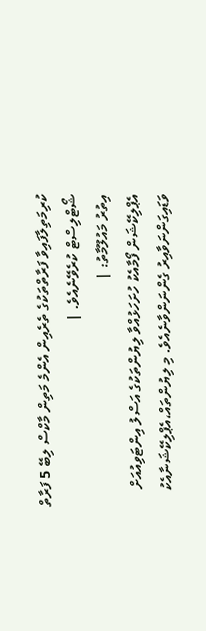ކުރިމަތިލާފައިވާ ފަރާތްތަކުގެ ތެރެއިން އެންމެ މަތިން މާކްސް ލިބޭ 5 ފަރާތް ޝޯޓްލިސްޓް ކުރެވޭނެއެވެ. |
އިތުރު މައުލޫމާތު: |
އެޕްލިކޭޝަން ފޯމާއެކު ހުށަހަޅުއްވާ ލިޔުންތަކުގެ އަސްލު އިންޓަވިއުއަށް ވަޑައިގަންނަވާއިރު ގެންނަންވާނެއެވެ. މި ލިޔުންތައް،އެޕްލިކޭޝަނާއެކު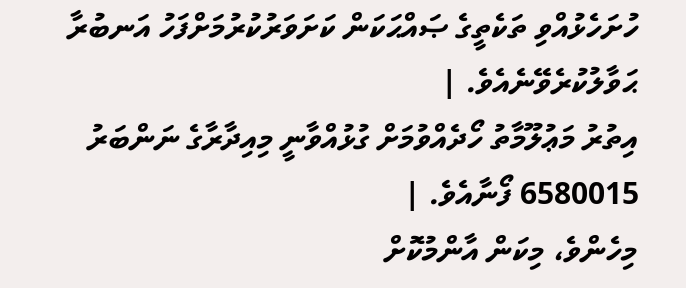ހުށަހެޅުއްވި ތަކެތީގެ ޞައްޙަކަން ކަށަވަރުކުރުމަށްފަހު އަނބުރާ ޙަވާލުކުރެވޭނެއެވެ. |
އިތުރު މަޢުލޫމާތު ހޯދެއްވުމަށް ގުޅުއްވާނީ މިއިދާރާގެ ނަންބަރު 6580015 ފޯނާއެވެ. |
މިހެންވެ، މިކަން އާންމުކޮށް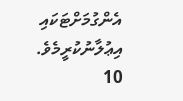އެންގުމަށްޓަކައި އިޢުލާނުކުރީމެވެ.
10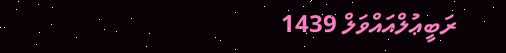ރަބީޢުލްއައްވަލް 1439